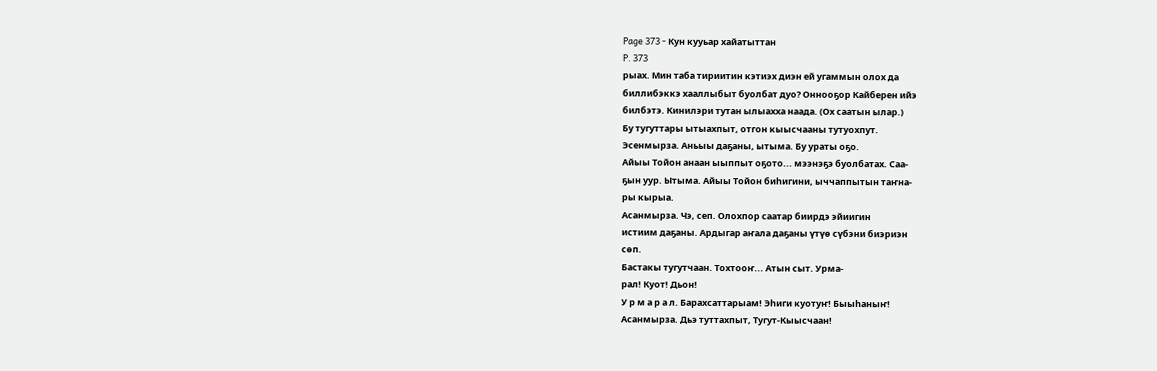Page 373 - Кун кууьар хайатыттан
P. 373
рыах. Мин таба тириитин кэтиэх диэн ей угаммын олох да
биллибэккэ хааллыбыт буолбат дуо? Оннооҕор Кайберен ийэ
билбэтэ. Кинилэри тутан ылыахха наада. (Ох саатын ылар.)
Бу тугуттары ытыахпыт, отгон кыысчааны тутуохпут.
Эсенмырза. Аньыы даҕаны, ытыма. Бу ураты оҕо.
Айыы Тойон анаан ыыппыт оҕото... мээнэҕэ буолбатах. Саа-
ҕын уур. Ытыма. Айыы Тойон биһигини, ыччаппытын таҥна-
ры кырыа.
Асанмырза. Чэ, сеп. Олохпор саатар биирдэ эйиигин
истиим даҕаны. Ардыгар аҥала даҕаны үтүө сүбэни биэриэн
сөп.
Бастакы тугутчаан. Тохтооҥ... Атын сыт. Урма-
рал! Куот! Дьон!
У р м а р а л. Барахсаттарыам! Эһиги куотуҥ! Быыһаныҥ!
Асанмырза. Дьэ туттахпыт, Тугут-Кыысчаан!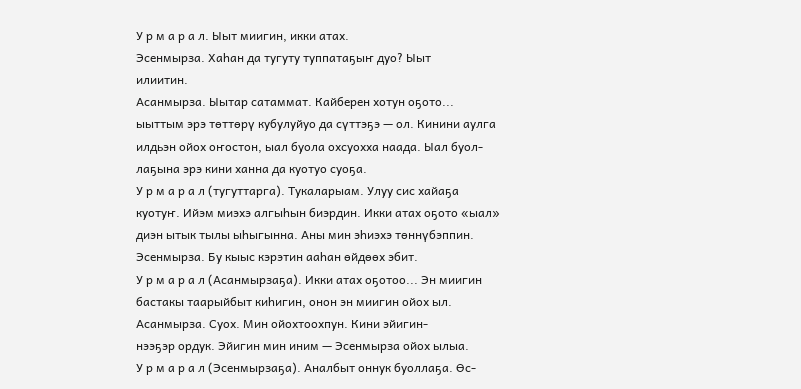У р м а р а л. Ыыт миигин, икки атах.
Эсенмырза. Хаһан да тугуту туппатаҕыҥ дуо? Ыыт
илиитин.
Асанмырза. Ыытар сатаммат. Кайберен хотун оҕото...
ыыттым эрэ төттөрү кубулуйуо да сүттэҕэ — ол. Кинини аулга
илдьэн ойох оҥостон, ыал буола охсуохха наада. Ыал буол-
лаҕына эрэ кини ханна да куотуо суоҕа.
У р м а р а л (тугуттарга). Тукаларыам. Улуу сис хайаҕа
куотуҥ. Ийэм миэхэ алгыһын биэрдин. Икки атах оҕото «ыал»
диэн ытык тылы ыһыгынна. Аны мин эһиэхэ төннүбэппин.
Эсенмырза. Бу кыыс кэрэтин ааһан өйдөөх эбит.
У р м а р а л (Асанмырзаҕа). Икки атах оҕотоо... Эн миигин
бастакы таарыйбыт киһигин, онон эн миигин ойох ыл.
Асанмырза. Суох. Мин ойохтоохпун. Кини эйигин-
нээҕэр ордук. Эйигин мин иним — Эсенмырза ойох ылыа.
У р м а р а л (Эсенмырзаҕа). Аналбыт оннук буоллаҕа. Өс-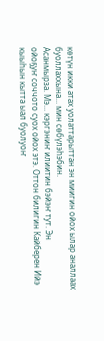көтүн икки атах уолаттарыттан эн миигин ойох ылар аналлаах
буоллаххына... мин сөбүлэһэбин.
Асанмырза. Мэ... кэргэниҥ илиитин бэйэҥ тут. Эн
ойоҕуҥ соччото суох ойох этэ. Оттон билигин Кайберен Ийэ
кыыһын кытта ыал буолуоҥ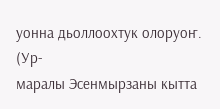уонна дьоллоохтук олоруоҥ. (Ур-
маралы Эсенмырзаны кытта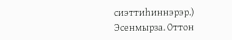сиэттиһиннэрэр.)
Эсенмырза. Оттон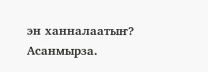эн ханналаатыҥ?
Асанмырза.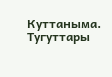Куттаныма. Тугуттары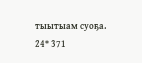тыытыам суоҕа.
24* 371